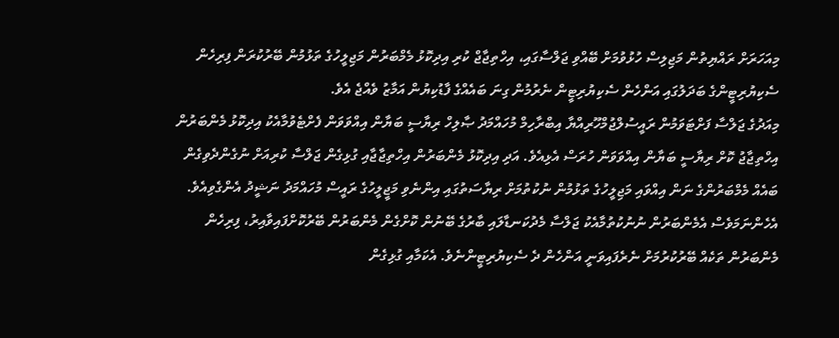މިއަހަރަށް ރައްޔިތުން މަޖިލިސް ހުޅުވުމަށް ބޭއްވި ޖަލްސާގައި، އިހްތިޖާޖް ކުރި އިދިކޮޅު މެމްބަރުން މަޖިލީހުގެ ތަޅުމުން ބޭރުކުރަން ފިރިހެން ސެކިޔުރިޓީންގެ ބަދަލުގައި އަންހެން ސެކިޔުރިޓީން ނެރުމުން ގިނަ ބައެއްގެ ފާޑުކިޔުން އަމާޒު ވެއްޖެ އެވެ.
މިއަދުގެ ޖަލްސާ ފަށްޓަވަމުން ރައީސުލްޖުމްހޫރިއްޔާ އިބްރާހިމް މުހައްމަދު ޞާލިހް ރިޔާސީ ބަޔާން އިއްވަވަން ފެށްޓެވުމާއެކު އިދިކޮޅު މެންބަރުން އިހްތިޖާޖު ކޮށް ރިޔާސީ ބަޔާން އިއްވަވަން ހުރަސް އެޅިއެވެ. އަދި އިދިކޮޅު މެންބަރުން އިހްތިޖާޖާއި ގުޅިގެން ޖަލްސާ ކުރިއަށް ނުގެންދެވިގެން ބައެއް މެމްބަރުންގެ ނަން އިއްވައި މަޖިލީހުގެ ތަޅުމުން ނުކުތުމަށް ރިޔާސަތުގައި އިންނެވި މަޖީލީހުގެ ރައީސް މުހައްމަދު ނަޝީދު އެންގެވިއެވެ.
އެހެންނަމަވެސް އެމެންބަރުން ނުނުކުތުމާއެކު ޖަލްސާ މެދުކަނޑާލައި ބާރުގެ ބޭނުން ކޮށްގެން މެންބަރުން ބޭރުކޮށްފައިވާއިރު، ފިރިހެން މެންބަރުން ތަކެއް ބޭރުކުރުމަށް ނެރެފައިވަނީ އަންހެން ދެ ސެކިޔުރިޓީންނެވެ. އެކަމާއި ގުޅިގެން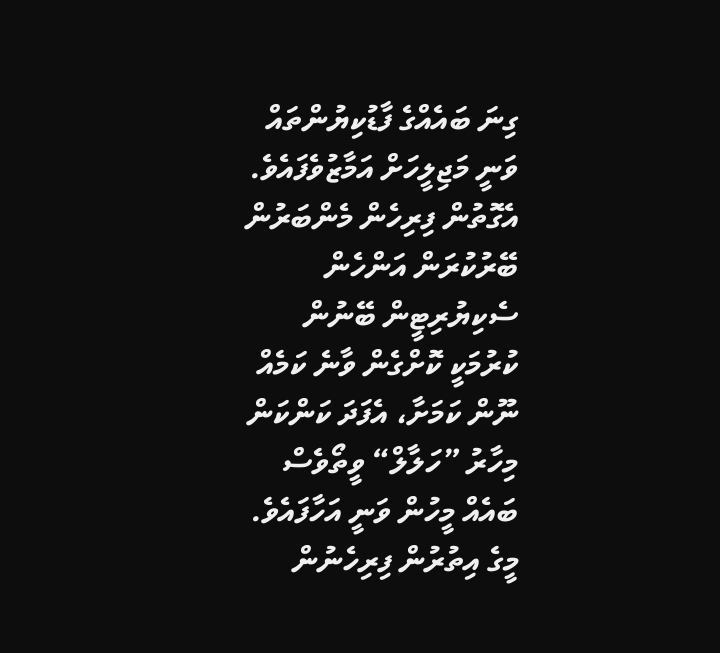ގިނަ ބައެއްގެ ފާޑުކިޔުންތައް ވަނީ މަޖިލީހަށް އަމާޒުވެފައެވެ.
އެގޮތުން ފިރިހެން މެންބަރުން ބޭރުކުރަން އަންހެން ސެކިޔުރިޓީން ބޭނުން ކުރުމަކީ ކޮށްގެން ވާނެ ކަމެއް ނޫން ކަމަށާ، އެފަދަ ކަންކަން މިހާރު ”ހަލާލް“ ވީތޯވެސް ބައެއް މީހުން ވަނީ އަހާފައެވެ.
މީގެ އިތުރުން ފިރިހެނުން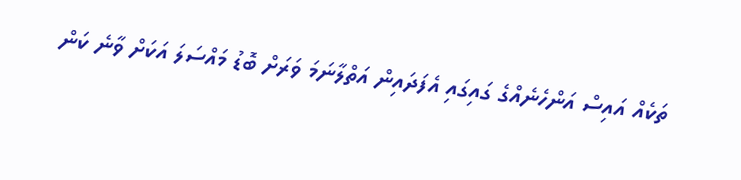ތަކެއް އައިސް އަންހެނެއްގެ ގައިގައި އެފަދައިން އަތްލާނަމަ ވަރަށް ބޮޑު މައްސަލަ އަކަށް ވާނެ ކަން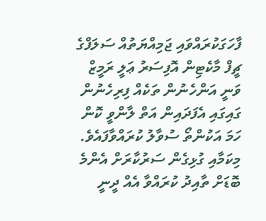ފާހަގަކުރައްވައި ޖަމިއްޔަތުއް ސަލަފްގެ ޗީފް މާކެޓިން އޮފިސަރު ޢަލީ ރަމީޒް ވަނީ އަންހެނުން ތަކެއް ފިރިހެނުން ގައިގައި އެފަދައިން އަތް ލާންވީ ކޮން ހަމަ އަކުންތޯ ސުވާލު ކުރައްވާފައެވެ.
މިކަމާއި ގުޅިގެން ސަރުކާރަށް އެންމެ ބޮޑަށް ތާއިދު ކުރައްވާ އެއް ދީނީ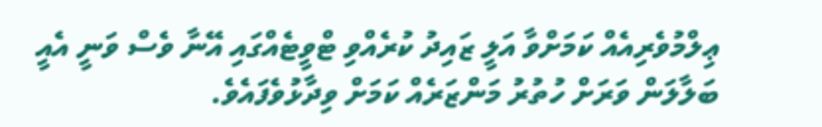ޢިލްމުވެރިއެއް ކަމަށްވާ އަލީ ޒައިދު ކުރެއްވި ޓްވީޓެއްގައި އޭނާ ވެސް ވަނީ އެއީ ބަލާލަން ވަރަށް ހުތުރު މަންޒަރެއް ކަމަށް ވިދާޅުވެފައެވެ.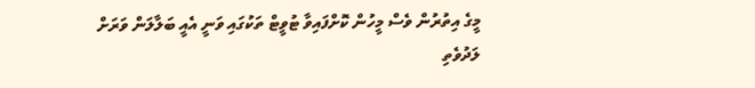މީގެ އިތުރުން ވެސް މީހުން ކޮށްފައިވާ ޓުވީޓް ތަކުގައި ވަނީ އެއީ ބަލާލަން ވަރަށް ލަދުވެތި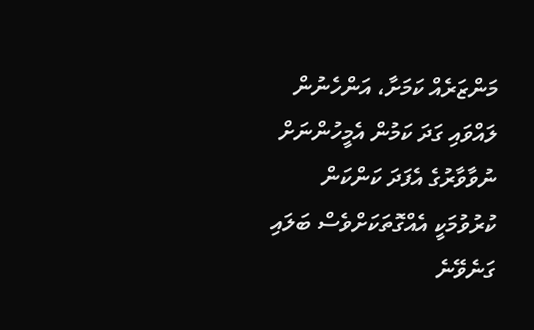މަންޒަރެއް ކަމަށާ، އަންހެނުން ލައްވައި ގަދަ ކަމުން އެމީހުންނަށް ނުވާވާރުގެ އެފަދަ ކަންކަން ކުރުވުމަކީ އެއްގޮތަކަށްވެސް ބަލައި ގަނެވޭނެ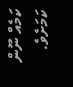ކަމެއް ނޫން ކަމަށެވެ.